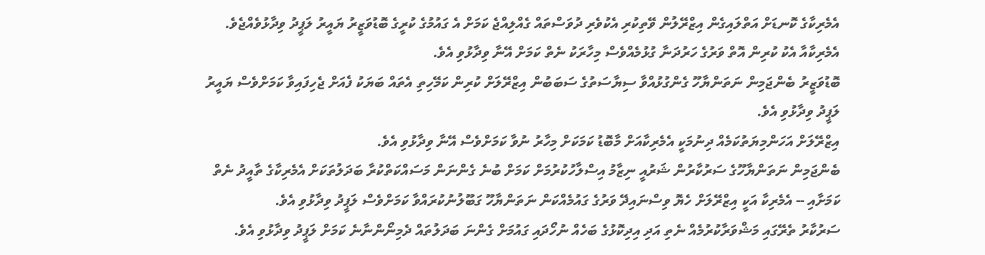އެމެރިކާގެ ކޮނޑަށް އަތްލައިގެން އިޒްރޭލުން ވޭތިކުރި އެކުވެރި ދުވަސްތައް ގެއްލިއްޖެ ކަމަށް އެ ގައުމުގެ ކުރީގެ ބޮޑުވަޒީރު ޔައީރު ލަޕީދު ވިދާޅުވެއްޖެވެ.
އެމެރިކާއާ އެކު ކުރިން އޮތް ވަރުގެ ހަރުދަނާ ގުޅުމެއްވެސް މިހާރަކު ނެތް ކަމަށް އޭނާ ވިދާޅުވި އެވެ.
ބޮޑުވަޒީރު ބެންޖަމިން ނަތަންޔާހޫ ގެންގުޅުއްވާ ސިޔާސަތުގެ ސަބަބުން އިޒްރޭލަށް ކުރިން ކަމޭހިތި އެތައް ބަޔަކު ފެއަށް ޖެހިފައިވާ ކަމަށްވެސް ޔައީރު ލަޕީދު ވިދާޅުވި އެވެ.
އިޒްރޭލަށް އަހަންމިޔަތުކަމެއް ދިނުމަކީ އެމެރިކާއަށް މާބޮޑު ކަމަކަށް މިހާރު ނުވާ ކަމަށްވެސް އޭނާ ވިދާޅުވި އެވެ.
ބެންޖަމިން ނަތަންޔާހޫގެ ސަރުކާރުން ޝަރުއީ ނިޒާމު އިސްލާހުކުރުމަށް ކަމަށް ބުނެ ގެންނަން މަސައްކަތްކުރާ ބަދަލުތަކަށް އެމެރިކާގެ ތާއީދު ނެތް ކަމަށާއި -- އެމެރިކާ އަކީ އިޒްރޭލަށް ހެޔޮ ވިސްނައިދޭ ވަރުގެ ގައުމެއްކަން ނަތަންޔާހޫ ގަބޫލުނުކުރައްވާ ކަމަށްވެސް ލަޕީދު ވިދާޅުވި އެވެ.
ސަރުކާރު ތެރޭގައި މަޝްވަރާކުރުމެއް ނެތި އަދި އިދިކޮޅުގެ ބަހެއް ނުހޯދައި ގައުމަށް ގެންނަ ބަދަލުތައް ދެމިނޯންނާނެ ކަމަށް ލަޕީދު ވިދާޅުވި އެވެ.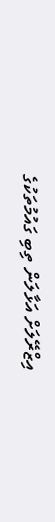އިޒްރޭލަށް އަޅާލަން ތިބި ގައުމުތަކުގެ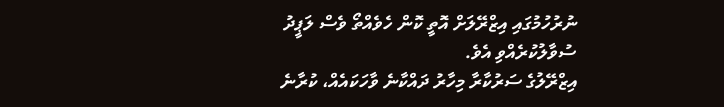ނުރުހުމުގައި އިޒްރޭލަށް އޮތީ ކޮން ހެވެއްތޯ ވެސް ލަޕީދު ސުވާލުކުރެއްވި އެވެ.
އިޒްރޭލުގެ ސަރުކާރާ މިހާރު ދައްކާނެ ވާހަކައެއް، ކުރާނެ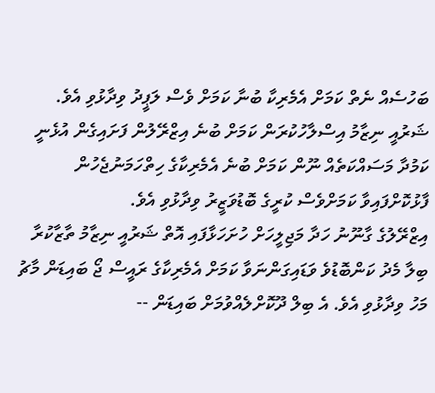ބަހުސެއް ނެތް ކަމަށް އެމެރިކާ ބުނާ ކަމަށް ވެސް ލަޕީދު ވިދާޅުވި އެވެ.
ޝަރުއީ ނިޒާމު އިސްލާހުކުރަން ކަމަށް ބުނެ އިޒްރޭލުން ފަށައިގެން އުޅެނީ ކަމުދާ މަސައްކަތެއް ނޫން ކަމަށް ބުނެ އެމެރިކާގެ ހިތްހަމަނުޖެހުން ފާޅުކޮށްފައިވާ ކަމަށްވެސް ކުރީގެ ބޮޑުވަޒީރު ވިދާޅުވި އެވެ.
އިޒްރޭލުގެ ގާނޫނު ހަދާ މަޖިލީހަށް ހުށަހަޅާފައި އޮތް ޝަރުއީ ނިޒާމު ތާޒާކުރާ ބިލާ މެދު ކަންބޮޑުވެ ވަޑައިގަންނަވާ ކަމަށް އެމެރިކާގެ ރައީސް ޖޯ ބައިޑަން މާޗު މަހު ވިދާޅުވި އެވެ. އެ ބިލް ދޫކޮށްލެއްވުމަށް ބައިޑަން --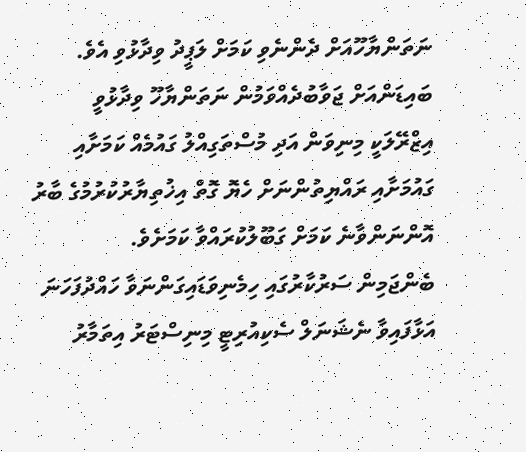ނަތަންޔާހޫއަށް ދެންނެވި ކަމަށް ލަޕީދު ވިދާޅުވި އެވެ.
ބައިޑަންއަށް ޖަވާބުދެއްވަމުން ނަތަންޔާހޫ ވިދާޅުވީ އިޒްރޭލަކީ މިނިވަން އަދި މުސްތަގިއްލު ގައުމެއް ކަމަށާއި ގައުމަށާއި ރައްޔިތުންނަށް ހެޔޮ ގޮތް އިޚުތިޔާރުކުރުމުގެ ބާރު އޮންނަންވާނެ ކަމަށް ގަބޫލުކުރައްވާ ކަމަށެވެ.
ބެންޖަމިން ސަރުކާރުގައި ހިމެނިވަޑައިގަންނަވާ ހައްދުފަހަނަ އަޅާފައިވާ ނެޝަނަލް ސެކިއުރިޓީ މިނިސްޓަރު އިތަމާރު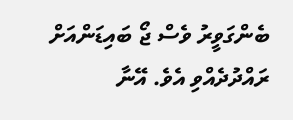ބެންގަވީރު ވެސް ޖޯ ބައިޑަންއަށް ރައްދުދެއްވި އެވެ. އޭނާ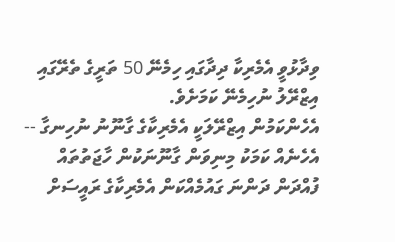ވިދާޅުވީ އެމެރިކާ ދިދާގައި ހިމެނޭ 50 ތަރީގެ ތެރޭގައި އިޒްރޭލު ނުހިމެނޭ ކަމަށެވެ.
އެހެންކަމުން އިޒްރޭލަކީ އެމެރިކާގެ ގާނޫނު ނުހިނގާ -- އެހެނެއް ކަމަކު މިނިވަން ގާނޫނަކުން ހާޖަތުތައް ފުއްދަން ދަންނަ ގައުމެއްކަން އެމެރިކާގެ ރައީސަށް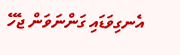އެނގިވަޑައި ގަންނަވަން ޖެހޭ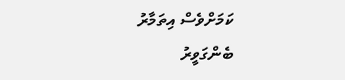ކަމަށްވެސް އިތަމާރު ބެންގަވީރު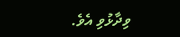ވިދާޅުވި އެވެ.